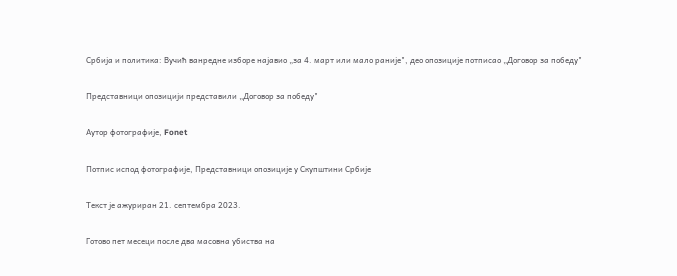Србија и политика: Вучић ванредне изборе најавио „за 4. март или мало раније", део опозиције потписао „Договор за победу"

Представници опозицији представили „Договор за победу"

Аутор фотографије, Fonet

Потпис испод фотографије, Представници опозиције у Скупштини Србије

Текст је ажуриран 21. септембра 2023.

Готово пет месеци после два масовна убиства на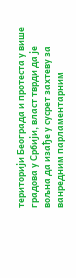територији Београда и протеста у више градова у Србији, власт тврди да је вољна да изађе у сусрет захтеву за ванредним парламентарним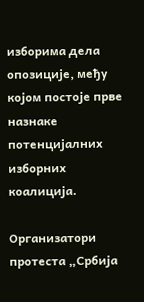изборима дела опозиције, међу којом постоје прве назнаке потенцијалних изборних коалиција.

Организатори протеста „Србија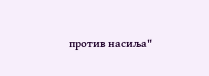против насиља"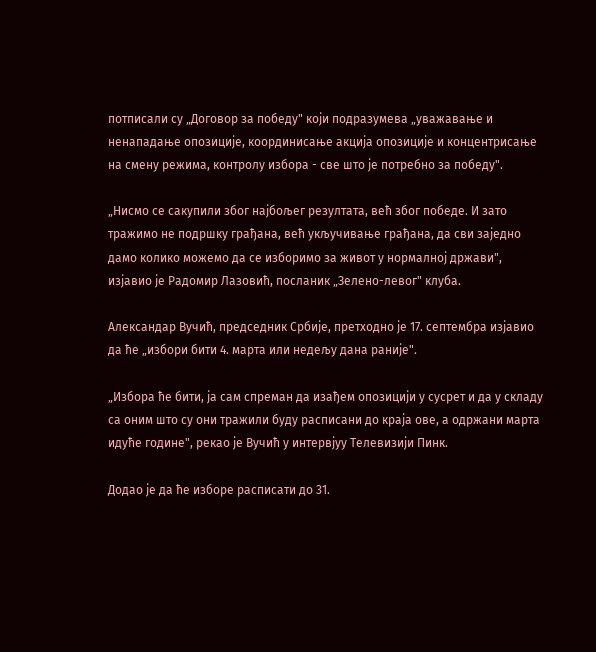потписали су „Договор за победу" који подразумева „уважавање и ненападање опозиције, координисање акција опозиције и концентрисање на смену режима, контролу избора - све што је потребно за победу".

„Нисмо се сакупили због најбољег резултата, већ због победе. И зато тражимо не подршку грађана, већ укључивање грађана, да сви заједно дамо колико можемо да се изборимо за живот у нормалној држави", изјавио је Радомир Лазовић, посланик „Зелено-левог" клуба.

Александар Вучић, председник Србије, претходно је 17. септембра изјавио да ће „избори бити 4. марта или недељу дана раније".

„Избора ће бити, ја сам спреман да изађем опозицији у сусрет и да у складу са оним што су они тражили буду расписани до краја ове, а одржани марта идуће године", рекао је Вучић у интервјуу Телевизији Пинк.

Додао је да ће изборе расписати до 31.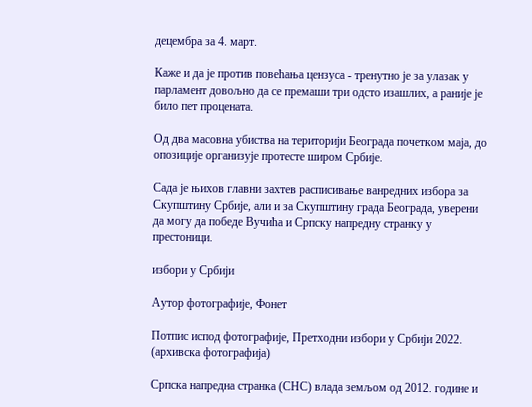децембра за 4. март.

Каже и да је против повећања цензуса - тренутно је за улазак у парламент довољно да се премаши три одсто изашлих, а раније је било пет процената.

Од два масовна убиства на територији Београда почетком маја, до опозиције организује протесте широм Србије.

Сада је њихов главни захтев расписивање ванредних избора за Скупштину Србије, али и за Скупштину града Београда, уверени да могу да победе Вучића и Српску напредну странку у престоници.

избори у Србији

Аутор фотографије, Фонет

Потпис испод фотографије, Претходни избори у Србији 2022. (архивска фотографија)

Српска напредна странка (СНС) влада земљом од 2012. године и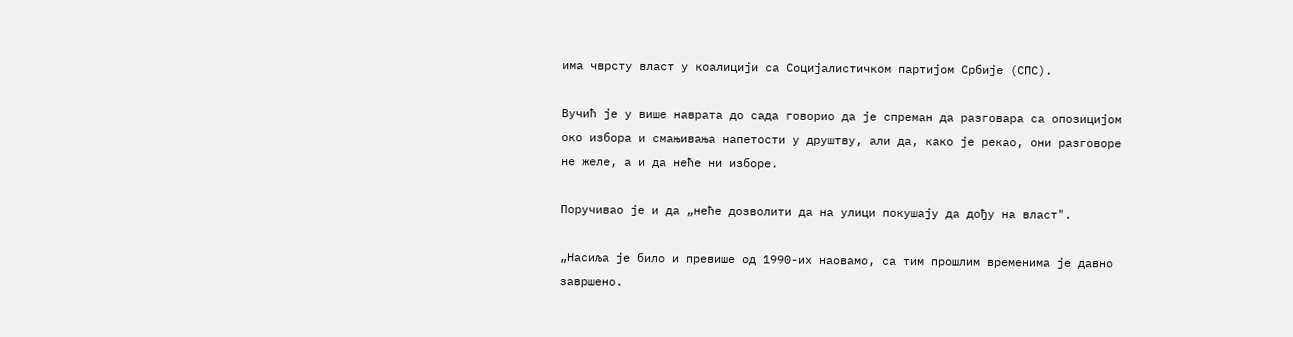има чврсту власт у коалицији са Социјалистичком партијом Србије (СПС).

Вучић је у више наврата до сада говорио да је спреман да разговара са опозицијом око избора и смањивања напетости у друштву, али да, како је рекао, они разговоре не желе, а и да неће ни изборе.

Поручивао је и да „неће дозволити да на улици покушају да дођу на власт".

„Насиља је било и превише од 1990-их наовамо, са тим прошлим временима је давно завршено.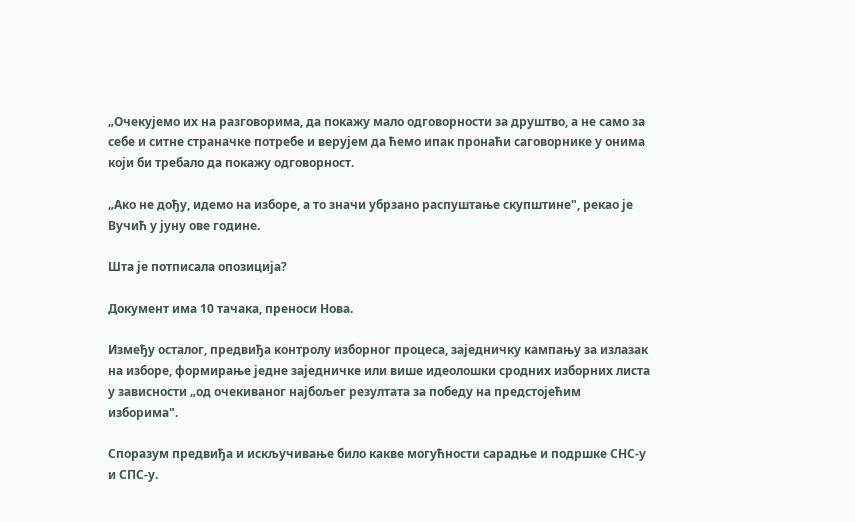„Очекујемо их на разговорима, да покажу мало одговорности за друштво, а не само за себе и ситне страначке потребе и верујем да ћемо ипак пронаћи саговорнике у онима који би требало да покажу одговорност.

„Ако не дођу, идемо на изборе, а то значи убрзано распуштање скупштине", рекао је Вучић у јуну ове године.

Шта је потписала опозиција?

Документ има 10 тачака, преноси Нова.

Између осталог, предвиђа контролу изборног процеса, заједничку кампању за излазак на изборе, формирање једне заједничке или више идеолошки сродних изборних листа у зависности „од очекиваног најбољег резултата за победу на предстојећим изборима".

Споразум предвиђа и искључивање било какве могућности сарадње и подршке СНС-у и СПС-у.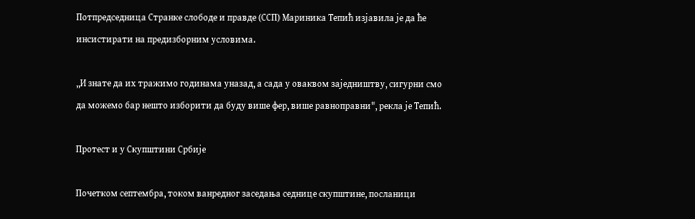Потпредседница Странке слободе и правде (ССП) Мариника Тепић изјавила је да ће инсистирати на предизборним условима.

„И знате да их тражимо годинама уназад, а сада у оваквом заједништву, сигурни смо да можемо бар нешто изборити да буду више фер, више равноправни", рекла је Тепић.

Протест и у Скупштини Србије

Почетком септембра, током ванредног заседања седнице скупштине, посланици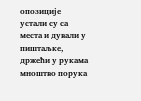опозиције устали су са места и дували у пиштаљке, држећи у рукама мноштво порука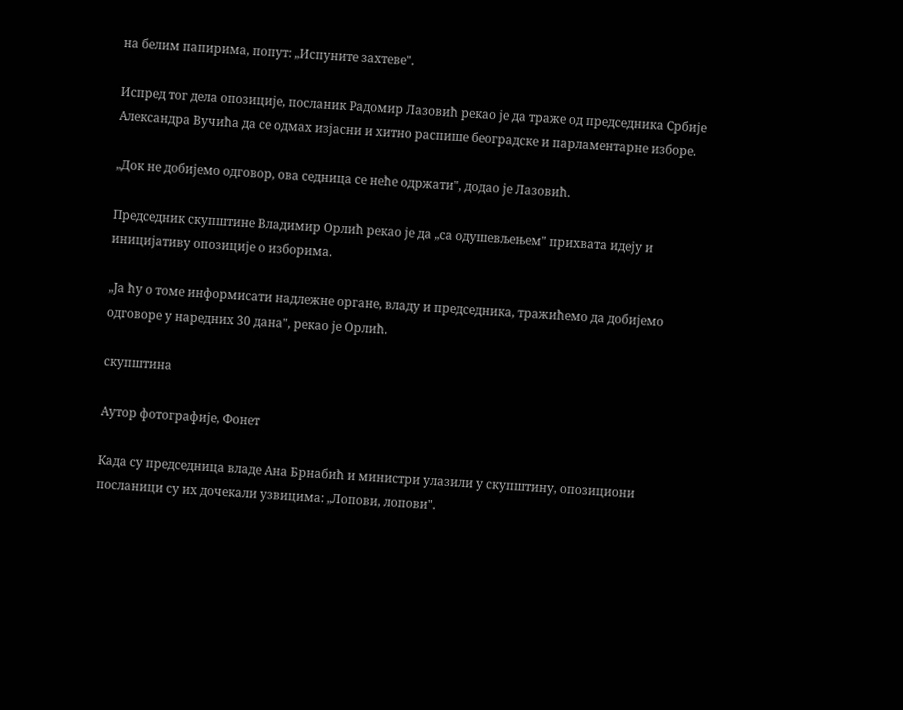на белим папирима, попут: „Испуните захтеве".

Испред тог дела опозиције, посланик Радомир Лазовић рекао је да траже од председника Србије Александра Вучића да се одмах изјасни и хитно распише београдске и парламентарне изборе.

„Док не добијемо одговор, ова седница се неће одржати", додао је Лазовић.

Председник скупштине Владимир Орлић рекао је да „са одушевљењем" прихвата идеју и иницијативу опозиције о изборима.

„Ја ћу о томе информисати надлежне органе, владу и председника, тражићемо да добијемо одговоре у наредних 30 дана", рекао је Орлић.

скупштина

Аутор фотографије, Фонет

Када су председница владе Ана Брнабић и министри улазили у скупштину, опозициони посланици су их дочекали узвицима: „Лопови, лопови".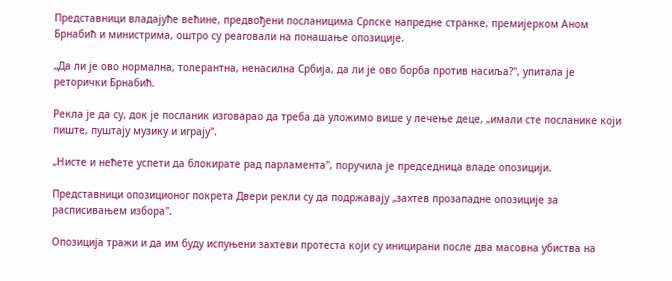Представници владајуће већине, предвођени посланицима Српске напредне странке, премијерком Аном Брнабић и министрима, оштро су реаговали на понашање опозиције.

„Да ли је ово нормална, толерантна, ненасилна Србија, да ли је ово борба против насиља?", упитала је реторички Брнабић.

Рекла је да су, док је посланик изговарао да треба да уложимо више у лечење деце, „имали сте посланике који пиште, пуштају музику и играју".

„Нисте и нећете успети да блокирате рад парламента", поручила је председница владе опозицији.

Представници опозиционог покрета Двери рекли су да подржавају „захтев прозападне опозиције за расписивањем избора".

Опозиција тражи и да им буду испуњени захтеви протеста који су иницирани после два масовна убиства на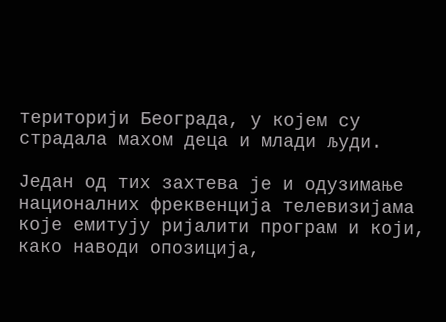територији Београда, у којем су страдала махом деца и млади људи.

Један од тих захтева је и одузимање националних фреквенција телевизијама које емитују ријалити програм и који, како наводи опозиција,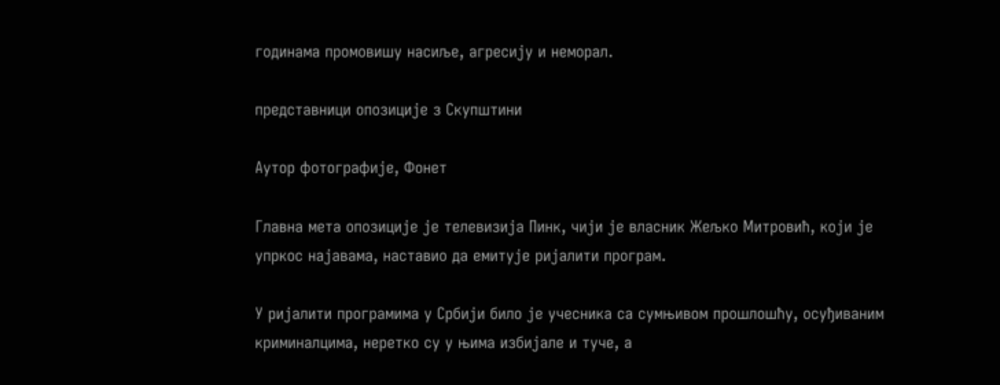годинама промовишу насиље, агресију и неморал.

представници опозиције з Скупштини

Аутор фотографије, Фонет

Главна мета опозиције је телевизија Пинк, чији је власник Жељко Митровић, који је упркос најавама, наставио да емитује ријалити програм.

У ријалити програмима у Србији било је учесника са сумњивом прошлошћу, осуђиваним криминалцима, неретко су у њима избијале и туче, а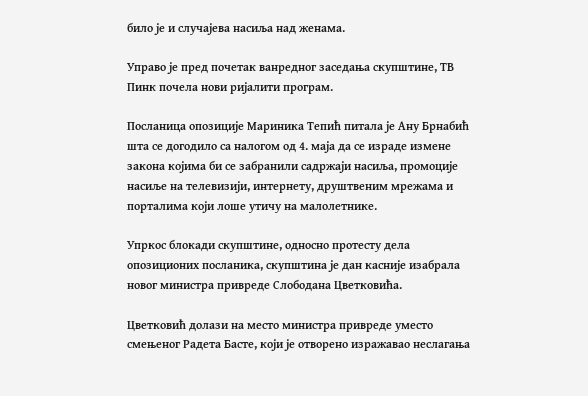било је и случајева насиља над женама.

Управо је пред почетак ванредног заседања скупштине, ТВ Пинк почела нови ријалити програм.

Посланица опозиције Мариника Тепић питала је Ану Брнабић шта се догодило са налогом од 4. маја да се израде измене закона којима би се забранили садржаји насиља, промоције насиље на телевизији, интернету, друштвеним мрежама и порталима који лоше утичу на малолетнике.

Упркос блокади скупштине, односно протесту дела опозиционих посланика, скупштина је дан касније изабрала новог министра привреде Слободана Цветковића.

Цветковић долази на место министра привреде уместо смењеног Радета Басте, који је отворено изражавао неслагања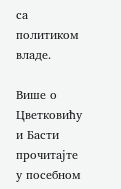са политиком владе.

Више о Цветковићу и Басти прочитајте у посебном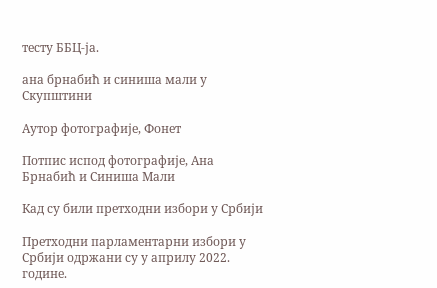тесту ББЦ-ја.

ана брнабић и синиша мали у Скупштини

Аутор фотографије, Фонет

Потпис испод фотографије, Ана Брнабић и Синиша Мали

Кад су били претходни избори у Србији

Претходни парламентарни избори у Србији одржани су у априлу 2022. године.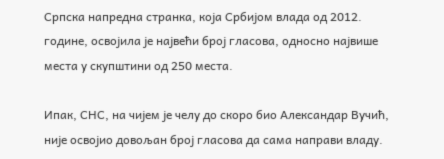Српска напредна странка, која Србијом влада од 2012. године, освојила је највећи број гласова, односно највише места у скупштини од 250 места.

Ипак, СНС, на чијем је челу до скоро био Александар Вучић, није освојио довољан број гласова да сама направи владу.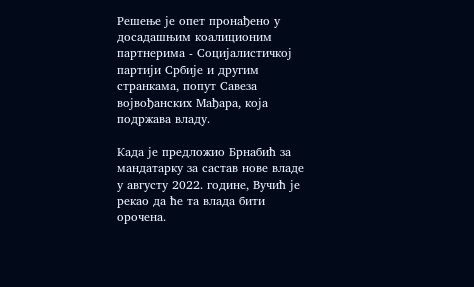Решење је опет пронађено у досадашњим коалиционим партнерима - Социјалистичкој партији Србије и другим странкама, попут Савеза војвођанских Мађара, која подржава владу.

Када је предложио Брнабић за мандатарку за састав нове владе у августу 2022. године, Вучић је рекао да ће та влада бити орочена.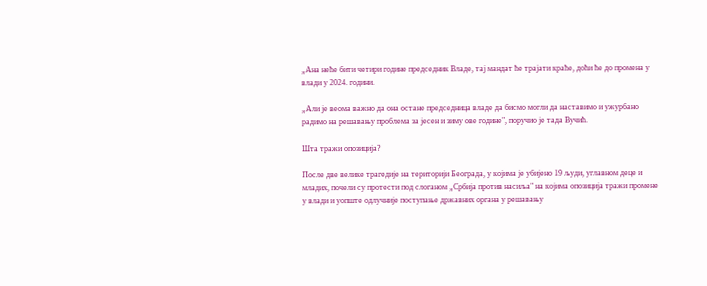„Ана неће бити четири године председник Владе, тај мандат ће трајати краће, доћи ће до промена у влади у 2024. години.

„Али је веома важно да она остане председница владе да бисмо могли да наставимо и ужурбано радимо на решавању проблема за јесен и зиму ове године", поручио је тада Вучић.

Шта тражи опозиција?

После две велике трагедије на територији Београда, у којима је убијено 19 људи, углавном деце и младих, почели су протести под слоганом „Србија против насиља" на којима опозиција тражи промене у влади и уопште одлучније поступање државних органа у решавању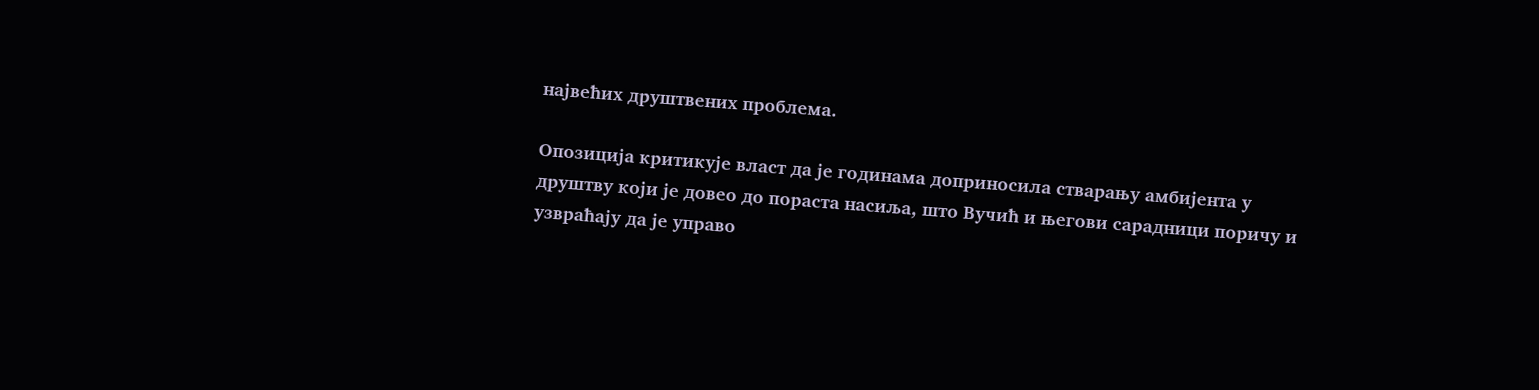највећих друштвених проблема.

Опозиција критикује власт да је годинама доприносила стварању амбијента у друштву који је довео до пораста насиља, што Вучић и његови сарадници поричу и узвраћају да је управо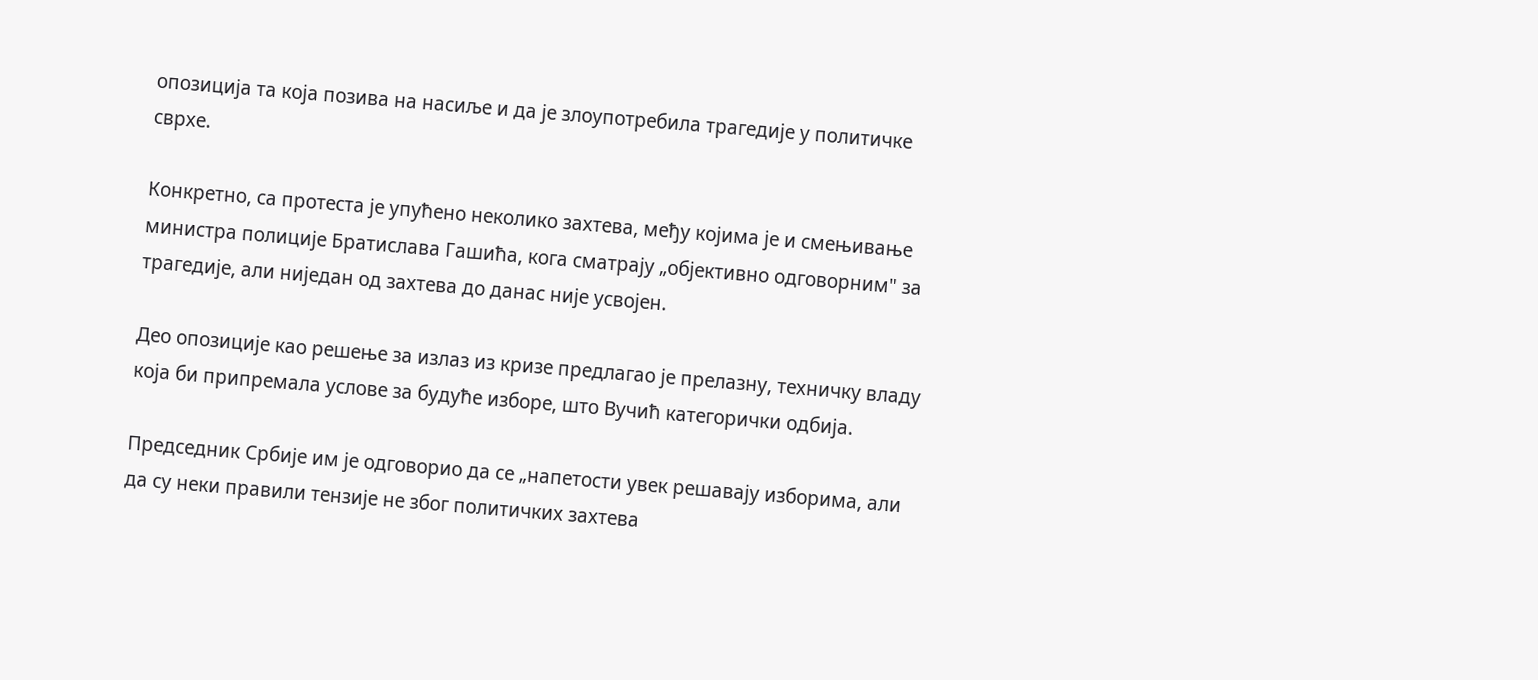опозиција та која позива на насиље и да је злоупотребила трагедије у политичке сврхе.

Конкретно, са протеста је упућено неколико захтева, међу којима је и смењивање министра полиције Братислава Гашића, кога сматрају „објективно одговорним" за трагедије, али ниједан од захтева до данас није усвојен.

Део опозиције као решење за излаз из кризе предлагао је прелазну, техничку владу која би припремала услове за будуће изборе, што Вучић категорички одбија.

Председник Србије им је одговорио да се „напетости увек решавају изборима, али да су неки правили тензије не због политичких захтева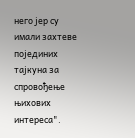него јер су имали захтеве појединих тајкуна за спровођење њихових интереса".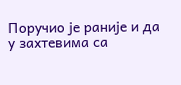Поручио је раније и да у захтевима са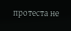протеста не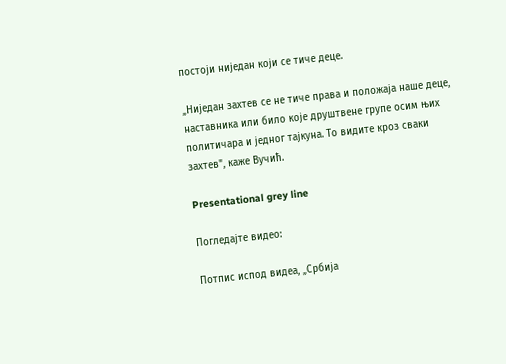постоји ниједан који се тиче деце.

„Ниједан захтев се не тиче права и положаја наше деце, наставника или било које друштвене групе осим њих политичара и једног тајкуна. То видите кроз сваки захтев", каже Вучић.

Presentational grey line

Погледајте видео:

Потпис испод видеа, „Србија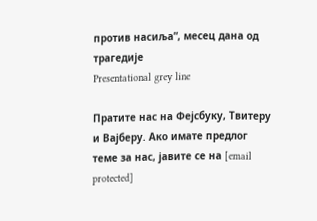против насиља”, месец дана од трагедије
Presentational grey line

Пратите нас на Фејсбуку, Твитеру и Вајберу. Ако имате предлог теме за нас, јавите се на [email protected]